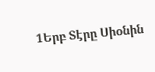1Երբ Տէրը Սիօնին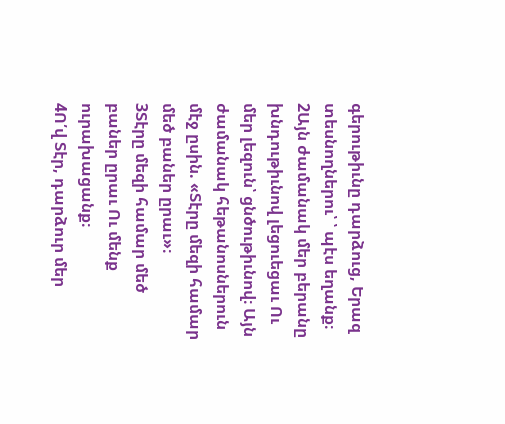գերութիւնը դարձուց, Երազ տեսնողներու՝ ՝ պէս եղանք։
2Այն ժամանակ մեր բերանը խնդութիւնով լեցուեցաւ Ու մեր լեզուն՝ ցնծութիւնով։ Այն ժամանակ հեթանոսներուն մէջ ըսին. «Տէրը մեզի համար մեծ բաներ ըրաւ»։
3Տէրը մեզի համար մեծ բաներ ըրաւ Ու մենք ուրախացանք։
4Ո՛վ Տէր, դարձուր մեր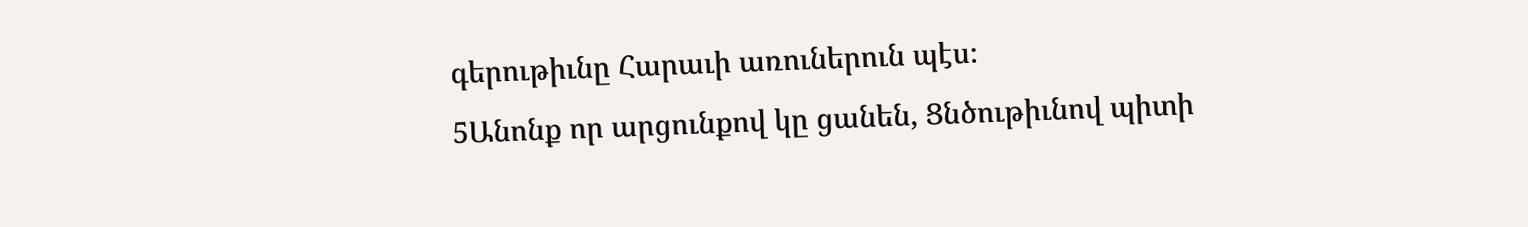գերութիւնը Հարաւի առուներուն պէս։
5Անոնք որ արցունքով կը ցանեն, Ցնծութիւնով պիտի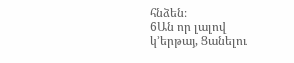հնձեն։
6Ան որ լալով կ’երթայ, Ցանելու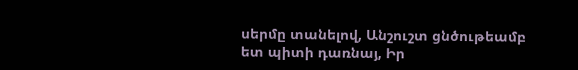սերմը տանելով, Անշուշտ ցնծութեամբ ետ պիտի դառնայ, Իր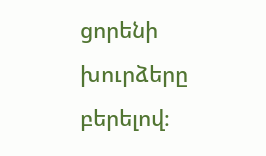ցորենի խուրձերը բերելով։